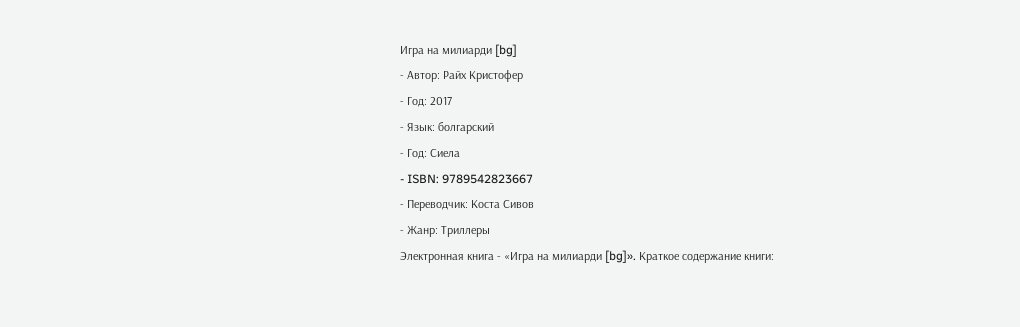Игра на милиарди [bg]
- Автор: Райх Кристофер
- Год: 2017
- Язык: болгарский
- Год: Сиела
- ISBN: 9789542823667
- Переводчик: Коста Сивов
- Жанр: Триллеры
Электронная книга - «Игра на милиарди [bg]». Краткое содержание книги: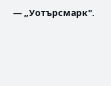— „Уотърсмарк".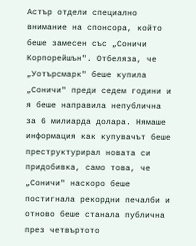Астър отдели специално внимание на спонсора, който беше замесен със „Соничи Корпорейшън". Отбеляза, че „Уотърсмарк" беше купила „Соничи" преди седем години и я беше направила непублична за 6 милиарда долара. Нямаше информация как купувачът беше преструктурирал новата си придобивка, само това, че „Соничи" наскоро беше постигнала рекордни печалби и отново беше станала публична през четвъртото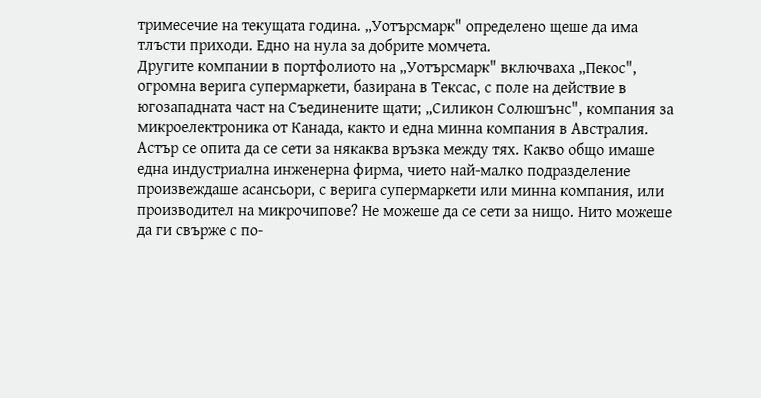тримесечие на текущата година. „Уотърсмарк" определено щеше да има тлъсти приходи. Едно на нула за добрите момчета.
Другите компании в портфолиото на „Уотърсмарк" включваха „Пекос", огромна верига супермаркети, базирана в Тексас, с поле на действие в югозападната част на Съединените щати; „Силикон Солюшънс", компания за микроелектроника от Канада, както и една минна компания в Австралия.
Астър се опита да се сети за някаква връзка между тях. Какво общо имаше една индустриална инженерна фирма, чието най-малко подразделение произвеждаше асансьори, с верига супермаркети или минна компания, или производител на микрочипове? Не можеше да се сети за нищо. Нито можеше да ги свърже с по-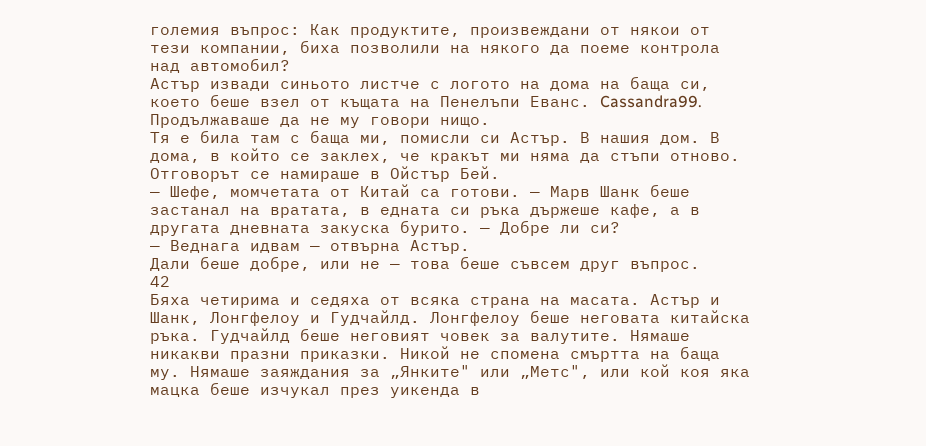големия въпрос: Как продуктите, произвеждани от някои от тези компании, биха позволили на някого да поеме контрола над автомобил?
Астър извади синьото листче с логото на дома на баща си, което беше взел от къщата на Пенелъпи Еванс. Cassandra99. Продължаваше да не му говори нищо.
Тя е била там с баща ми, помисли си Астър. В нашия дом. В дома, в който се заклех, че кракът ми няма да стъпи отново.
Отговорът се намираше в Ойстър Бей.
— Шефе, момчетата от Китай са готови. — Марв Шанк беше застанал на вратата, в едната си ръка държеше кафе, а в другата дневната закуска бурито. — Добре ли си?
— Веднага идвам — отвърна Астър.
Дали беше добре, или не — това беше съвсем друг въпрос.
42
Бяха четирима и седяха от всяка страна на масата. Астър и Шанк, Лонгфелоу и Гудчайлд. Лонгфелоу беше неговата китайска ръка. Гудчайлд беше неговият човек за валутите. Нямаше никакви празни приказки. Никой не спомена смъртта на баща му. Нямаше заяждания за „Янките" или „Метс", или кой коя яка мацка беше изчукал през уикенда в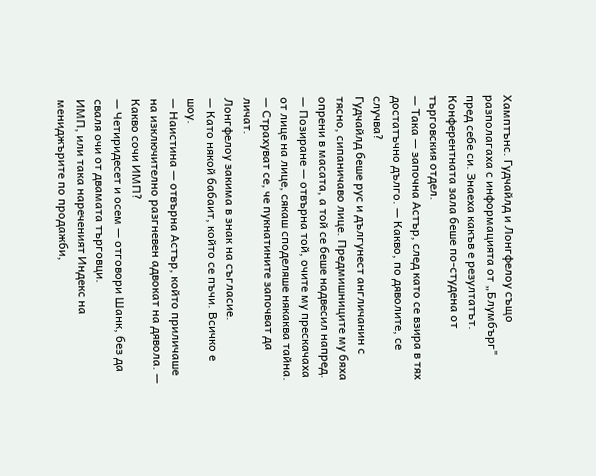Хамптънс. Гудчайлд и Лонгфелоу също разполагаха с информацията от „Блумбърг" пред себе си. Знаеха какъв е резултатът. Конферентната зала беше по-студена от търговския отдел.
— Така — започна Астър, след като се взира в тях достатъчно дълго. — Какво, по дяволите, се случва?
Гудчайлд беше рус и дългунест англичанин с тясно, сипаничаво лице. Предмишниците му бяха опрени в масата, а той се беше надвесил напред.
— Позиране — отвърна той, очите му прескачаха от лице на лице, сякаш споделяше някаква тайна. — Страхуват се, че пукнатините започват да личат.
Лонгфелоу закима в знак на съгласие.
— Като някой бабаит, който се пъчи. Всичко е шоу.
— Наистина — отвърна Астър, който приличаше на изключително разгневен адвокат на дявола. — Какво сочи ИМП?
— Четиридесет и осем — отговори Шанк, без да сваля очи от двамата търговци.
ИМП, или така нареченият Индекс на мениджърите по продажби,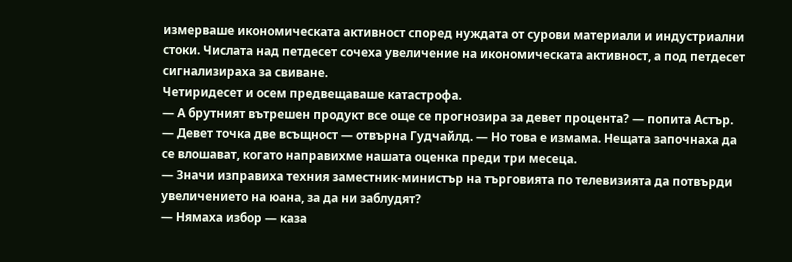измерваше икономическата активност според нуждата от сурови материали и индустриални стоки. Числата над петдесет сочеха увеличение на икономическата активност, а под петдесет сигнализираха за свиване.
Четиридесет и осем предвещаваше катастрофа.
— А брутният вътрешен продукт все още се прогнозира за девет процента? — попита Астър.
— Девет точка две всъщност — отвърна Гудчайлд. — Но това е измама. Нещата започнаха да се влошават, когато направихме нашата оценка преди три месеца.
— Значи изправиха техния заместник-министър на търговията по телевизията да потвърди увеличението на юана, за да ни заблудят?
— Нямаха избор — каза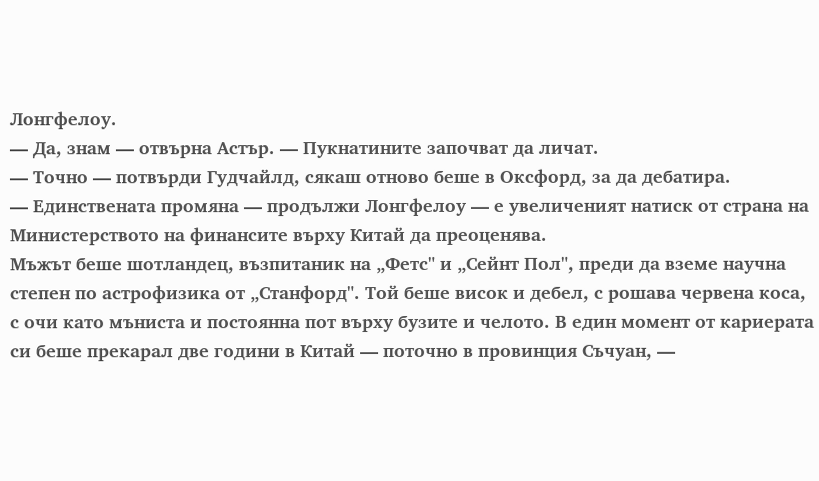Лонгфелоу.
— Да, знам — отвърна Астър. — Пукнатините започват да личат.
— Точно — потвърди Гудчайлд, сякаш отново беше в Оксфорд, за да дебатира.
— Единствената промяна — продължи Лонгфелоу — е увеличеният натиск от страна на Министерството на финансите върху Китай да преоценява.
Мъжът беше шотландец, възпитаник на „Фетс" и „Сейнт Пол", преди да вземе научна степен по астрофизика от „Станфорд". Той беше висок и дебел, с рошава червена коса, с очи като мъниста и постоянна пот върху бузите и челото. В един момент от кариерата си беше прекарал две години в Китай — поточно в провинция Съчуан, —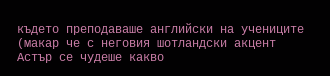където преподаваше английски на учениците (макар че с неговия шотландски акцент Астър се чудеше какво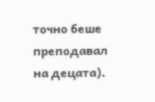точно беше преподавал на децата).